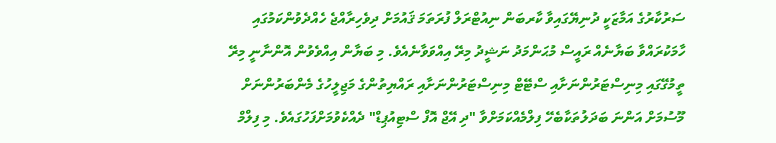ސަރުކާރުގެ އަމާޒަކީ ދުނިޔޭގައިވާ ކާރބަން ނިއުޓްރަލް ފުރަތަމަ ޤައުމަށް ދިވެހިރާއްޖެ ހެއްދެވުންކަމުގައި ހާމަކުރައްވާ ބަޔާނެއް ރައީސް މުޙަންމަދު ނަޝީދު މިރޭ އިއްވަވާނެއެވެ. މި ބަޔާން އިއްވެވުން އޮންނާނީ މިރޭ ތީމުގޭގައި މިނިސްޓަރުންނަށާއި ސްޓޭޓް މިނިސްޓަރުންނަށާއި ރައްޔިތުންގެ މަޖިލީހުގެ މެންބަރުންނަށް މޫސުމަށް އަންނަ ބަދަލުތަކާބެހޭ ފިލްމެއްކަމަށްވާ "ދި އޭޖް އޮފް ސްޓިއުޕިޑް" ދެއްކެވުމަށްފަހުގައެވެ. މި ފިލްމް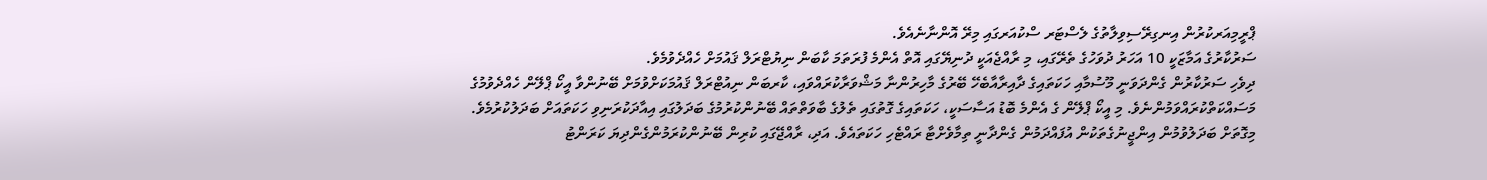ޕްރީމިއަރކުރުން އިނގިރޭސިވިލާތުގެ ލެސްޓަރ ސްކުއަރގައި މިރޭ އޮންނާނެއެވެ.
ސަރުކާރުގެ އަމާޒަކީ 10 އަހަރު ދުވަހުގެ ތެރޭގައި، މި ރާއްޖެއަކީ ދުނިޔޭގައި އޮތް އެންމެ ފުރަތަމަ ކާބަން ނިޔުޓްރަލް ޤައުމަށް ހެއްދެވުމެވެ.
ދިވެހި ސަރުކާރުން ގެންދަވަނީ މޫސުމާއި ހަކަތައިގެ ދާއިރާއާބެހޭ ބޭރުގެ މާހިރުންނާ މަޝްވަރާކުރައްވައި، ކާރބަން ނިއުޓްރަލް ޤައުމަކަށްވުމަށް ބޭނުންވާ އީކޯ ޕްލޭން ހެއްދެވުމުގެ މަސައްކަތްކުރައްވަމުންނެވެ. މި އީކޯ ޕްލޭން ގެ އެންމެ ބޮޑު އަސާސަކީ، ހަކަތައިގެ ގޮތުގައި ތެލުގެ ބާވަތްތައް ބޭނުންކުރުމުގެ ބަދަލުގައި އިއާދަކުރަނިވި ހަކަތައަށް ބަދަލުކުރުމެވެ. މިގޮތަށް ބަދަލުވުމުން އިންޖީނުގެތަކުން އުފައްދަމުން ގެންދާނީ ތިމާވެށްޓާ ރައްޓެހި ހަކަތައެވެ. އަދި، ރާއްޖޭގައި ކުރިން ބޭނުންކުރަމުންގެންދިޔަ ކަރަންޓު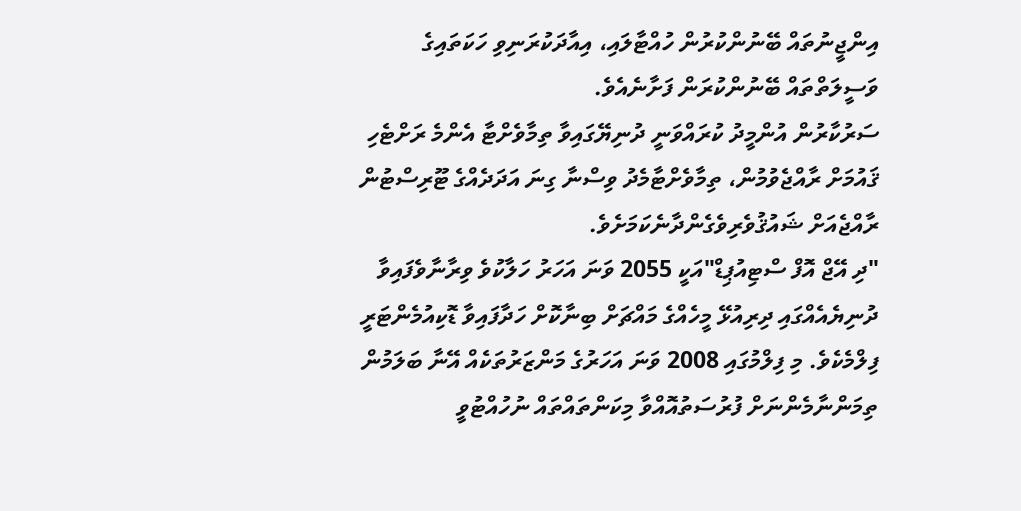އިންޖީނުތައް ބޭނުންކުރުން ހުއްޓާލައި، އިއާދަކުރަނިވި ހަކަތައިގެ ވަސީލަތްތައް ބޭނުންކުރަން ފަށާނެއެވެ.
ސަރުކާރުން އުންމީދު ކުރައްވަނީ ދުނިޔޭގައިވާ ތިމާވެށްޓާ އެންމެ ރަށްޓެހި ޤައުމަށް ރާއްޖެވުމުން، ތިމާވެށްޓާމެދު ވިސްނާ ގިނަ އަދަދެއްގެ ޓޫރިސްޓުން ރާއްޖެއަށް ޝައުޤުވެރިވެގެންދާނެކަމަށެވެ.
"ދި އޭޖް އޮފް ސްޓިއުޕިޑް"އަކީ 2055 ވަނަ އަހަރު ހަލާކުވެ ވިރާނާވެފައިވާ ދުނިޔެއެއްގައި ދިރިއުޅޭ މީހެއްގެ މައްޗަށް ބިނާކޮށް ހަދާފައިވާ ޑޮކިއުމެންޓަރީ ފިލްމެކެވެ. މި ފިލްމުގައި 2008 ވަނަ އަހަރުގެ މަންޒަރުތަކެއް އޭނާ ބަލަމުން ތިމަންނާމެންނަށް ފުރުސަތުއޮއްވާ މިކަންތައްތައް ނުހުއްޓުވީ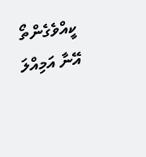ކީއްވެގެންތޯ އޭނާ އަމިއްލަ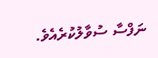ނަފްސާ ސުވާލުކުރެއެވެ.